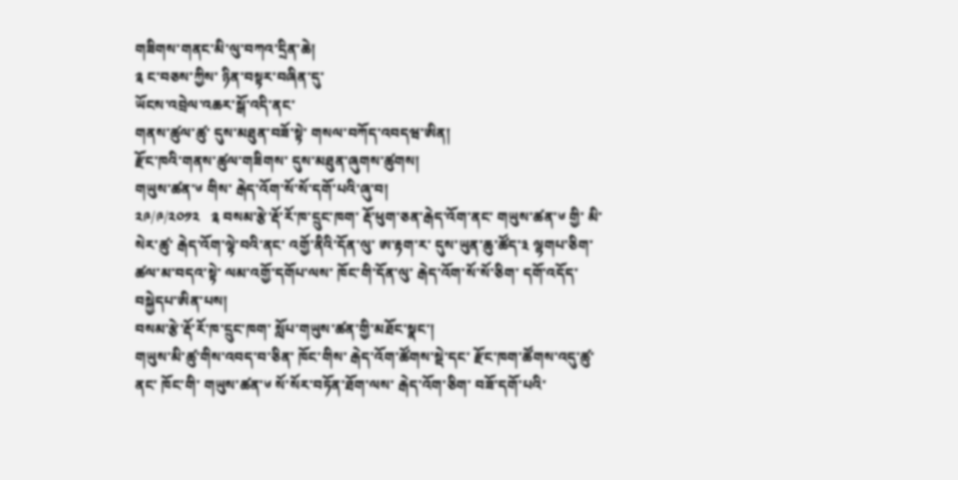གཟིགས་གནང་མི་ལུ་བཀའ་དྲིན་ཆེ།
༉ ང་བཅས་ཀྱིས་ ཉིན་བསྟར་བཞིན་དུ་
ཡོངས་འབྲེལ་འཆར་སྒོ་འདི་ནང་
གནས་ཚུལ་ཚུ་ དུས་མཐུན་བཟོ་སྟེ་ གསལ་བཀོད་འབདཝ་ཨིན།
རྫོང་ཁའི་གནས་ཚུལ་གཟིགས་ དུས་མཐུན་ཞུགས་ཚུགས།
གཡུས་ཚན་༦ གིས་ རྒེད་འོག་སོ་སོ་དགོ་པའི་ཞུ་བ།
༢༩/༩/༢༠༡༢   ༉ བསམ་རྩེ་རྡོ་རོ་ཁ་དྲུང་ཁག་ རྡོ་ཕུག་ཅན་རྒེད་འོག་ནང་ གཡུས་ཚན་༦ གྱི་ མི་སེར་ཚུ་ རྒེད་འོག་ལྟེ་བའི་ནང་ འགྱོ་ནིའི་དོན་ལུ་ ཨ་རྟག་ར་ དུས་ཡུན་ཆུ་ཚོད་༣ ལྷགཔ་ཅིག་ ཚལ་མ་བདའ་སྟེ་ ལམ་འགྱོ་དགོཔ་ལས་ ཁོང་གི་དོན་ལུ་ རྒེད་འོག་སོ་སོ་ཅིག་ དགོ་འདོད་བསྐྱེདཔ་ཨིན་པས།
བསམ་རྩེ་རྡོ་རོ་ཁ་དྲུང་ཁག་ སློཔ་གཡུས་ཚན་གྱི་མཐོང་སྣང་།
གཡུས་མི་ཚུ་གིས་འབད་བ་ཅིན་ ཁོང་གིས་ རྒེད་འོག་ཚོགས་སྡེ་དང་ རྫོང་ཁག་ཚོགས་འདུ་ཚུ་ནང་ ཁོང་གི་ གཡུས་ཚན་༦ སོ་སོར་བཏོན་ཐོག་ལས་ རྒེད་འོག་ཅིག་ བཟོ་དགོ་པའི་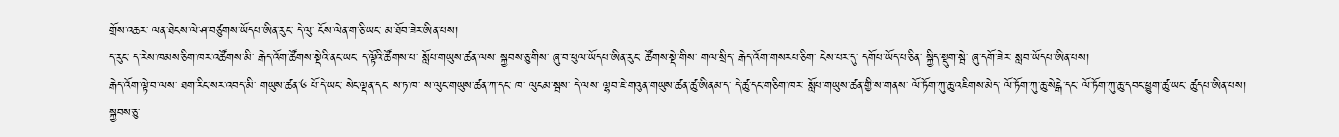གྲོས་འཆར་ ལན་ཐེངས་ལེ་ཤ་བཙུགས་ཡོདཔ་ཨིན་རུང་ དེ་ལུ་ ངོས་ལེན་ག་ཅི་ཡང་ མ་ཐོབ་ཟེར་ཨིན་པས།
ད་རུང་ ད་རེས་ཁམས་ཅིག་ཁར་འཚོགས་མི་ རྒེད་འོག་ཚོགས་སྡེའི་ནང་ཡང་ ད་ལྟོའི་ཚོགས་པ་ སློཔ་གཡུས་ཚན་ལས་ སྐྱབས་ཅུ་གིས་ ཞུ་བ་ཕུལ་ཡོདཔ་ཨིན་རུང་ ཚོགས་སྡེ་གིས་ གལ་སྲིད་ རྒེད་འོག་གསརཔ་ཅིག་ ངེས་པར་དུ་ དགོཔ་ཡོད་པ་ཅིན་ སྐྱིད་སྡུག་སྦེ་ ཞུ་དགོ་ཟེར་ སླབ་ཡོདཔ་ཨིན་པས།
རྒེད་འོག་ལྟེ་བ་ལས་ ཐག་རིང་སར་འབད་མི་ གཡུས་ཚན་༦ པོ་དེ་ཡང་ སེང་ལྡན་དང་ ས་ཏ་ཁ་ ས་ལུང་གཡུས་ཚན་ཀ་དང་ ཁ་ ལུངམ་སྦས་ དེ་ལས་ ལྷབ་ཇེ་གའུན་གཡུས་ཚན་ཚུ་ཨིནམ་ད་ དེ་ཚུ་དང་གཅིག་ཁར་ སློཔ་གཡུས་ཚན་གྱི་ས་གནས་ ལོ་ཏོག་ཀུ་ཆུ་འཇིགས་མེད་ ལོ་ཏོག་ཀུ་ཆུ་སེངྒེ་དང་ ལོ་ཏོག་ཀུ་ཆུ་དབང་ཕྱུག་ཚུ་ཡང་ ཚུདཔ་ཨིན་པས།
སྐྱབས་ཅུ་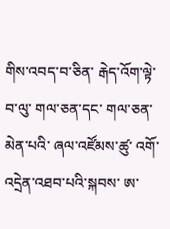གིས་འབད་བ་ཅིན་ རྒེད་འོག་ལྟེ་བ་ལུ་ གལ་ཅན་དང་ གལ་ཅན་མེན་པའི་ ཞལ་འཛོམས་ཚུ་ འགོ་འདྲེན་འཐབ་པའི་སྐབས་ ཨ་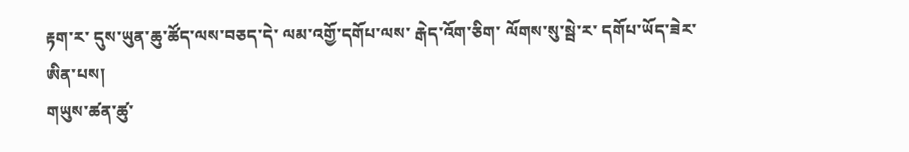རྟག་ར་ དུས་ཡུན་ཆུ་ཚོད་ལས་བཅད་དེ་ ལམ་འགྱོ་དགོཔ་ལས་ རྒེད་འོག་ཅིག་ ལོགས་སུ་སྦེ་ར་ དགོཔ་ཡོད་ཟེར་ཨིན་པས།
གཡུས་ཚན་ཚུ་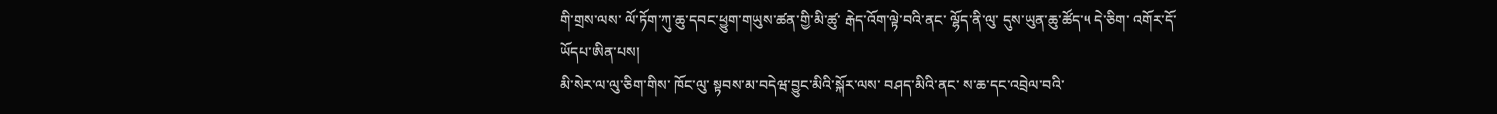གི་གྲས་ལས་ ལོ་ཏོག་ཀུ་ཆུ་དབང་ཕྱུག་གཡུས་ཚན་གྱི་མི་ཚུ་ རྒེད་འོག་ལྟེ་བའི་ནང་ ལྷོད་ནི་ལུ་ དུས་ཡུན་ཆུ་ཚོད་༥ དེ་ཅིག་ འགོར་དོ་ཡོདཔ་ཨིན་པས།
མི་སེར་ལ་ལུ་ཅིག་གིས་ ཁོང་ལུ་ སྟབས་མ་བདེཝ་བྱུང་མིའི་སྐོར་ལས་ བཤད་མིའི་ནང་ ས་ཆ་དང་འབྲེལ་བའི་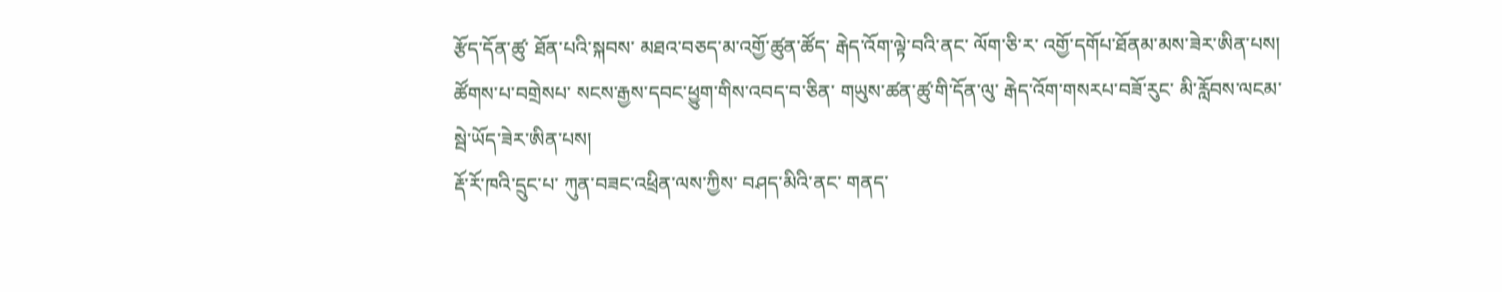རྩོད་དོན་ཚུ་ ཐོན་པའི་སྐབས་ མཐའ་བཅད་མ་འགྱོ་ཚུན་ཚོད་ རྒེད་འོག་ལྟེ་བའི་ནང་ ལོག་ཅི་ར་ འགྱོ་དགོཔ་ཐོནམ་མས་ཟེར་ཨིན་པས།
ཚོགས་པ་བགྲེསཔ་ སངས་རྒྱས་དབང་ཕྱུག་གིས་འབད་བ་ཅིན་ གཡུས་ཚན་ཚུ་གི་དོན་ལུ་ རྒེད་འོག་གསརཔ་བཟོ་རུང་ མི་རློབས་ལངམ་སྦེ་ཡོད་ཟེར་ཨིན་པས།
རྡོ་རོ་ཁའི་དྲུང་པ་ ཀུན་བཟང་འཕྲིན་ལས་ཀྱིས་ བཤད་མིའི་ནང་ གནད་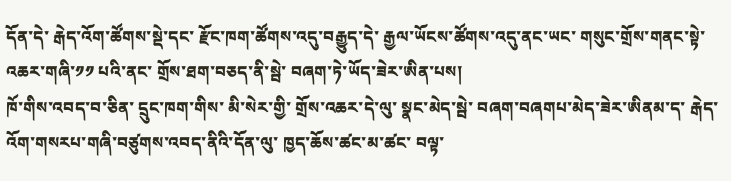དོན་དེ་ རྒེད་འོག་ཚོགས་སྡེ་དང་ རྫོང་ཁག་ཚོགས་འདུ་བརྒྱུད་དེ་ རྒྱལ་ཡོངས་ཚོགས་འདུ་ནང་ཡང་ གསུང་གྲོས་གནང་སྟེ་ འཆར་གཞི་༡༡ པའི་ནང་ གྲོས་ཐག་བཅད་ནི་སྦེ་ བཞག་ཏེ་ཡོད་ཟེར་ཨིན་པས།
ཁོ་གིས་འབད་བ་ཅིན་ དྲུང་ཁག་གིས་ མི་སེར་གྱི་ གྲོས་འཆར་དེ་ལུ་ སྣང་མེད་སྦེ་ བཞག་བཞགཔ་མེད་ཟེར་ཨིནམ་ད་ རྒེད་འོག་གསརཔ་གཞི་བཙུགས་འབད་ནིའི་དོན་ལུ་ ཁྱད་ཆོས་ཚང་མ་ཚང་ བལྟ་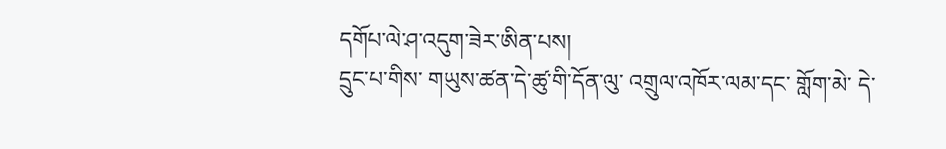དགོཔ་ལེ་ཤ་འདུག་ཟེར་ཨིན་པས།
དྲུང་པ་གིས་ གཡུས་ཚན་དེ་ཚུ་གི་དོན་ལུ་ འགྲུལ་འཁོར་ལམ་དང་ གློག་མེ་ དེ་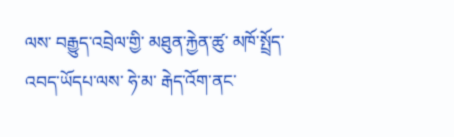ལས་ བརྒྱུད་འབྲེལ་གྱི་ མཐུན་རྐྱེན་ཚུ་ མཁོ་སྤྲོད་འབད་ཡོདཔ་ལས་ ཧེ་མ་ རྒེད་འོག་ནང་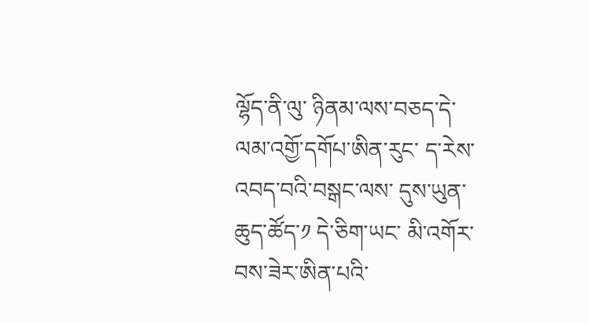ལྷོད་ནི་ལུ་ ཉིནམ་ལས་བཅད་དེ་ ལམ་འགྱོ་དགོཔ་ཨིན་རུང་ ད་རེས་འབད་བའི་བསྒང་ལས་ དུས་ཡུན་ཆུད་ཚོད་༡ དེ་ཅིག་ཡང་ མི་འགོར་བས་ཟེར་ཨིན་པའི་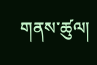གནས་ཚུལ།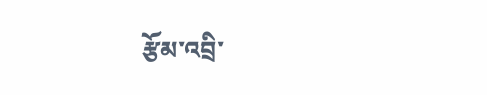རྩོམ་འབྲི་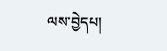ལས་བྱེདཔ།